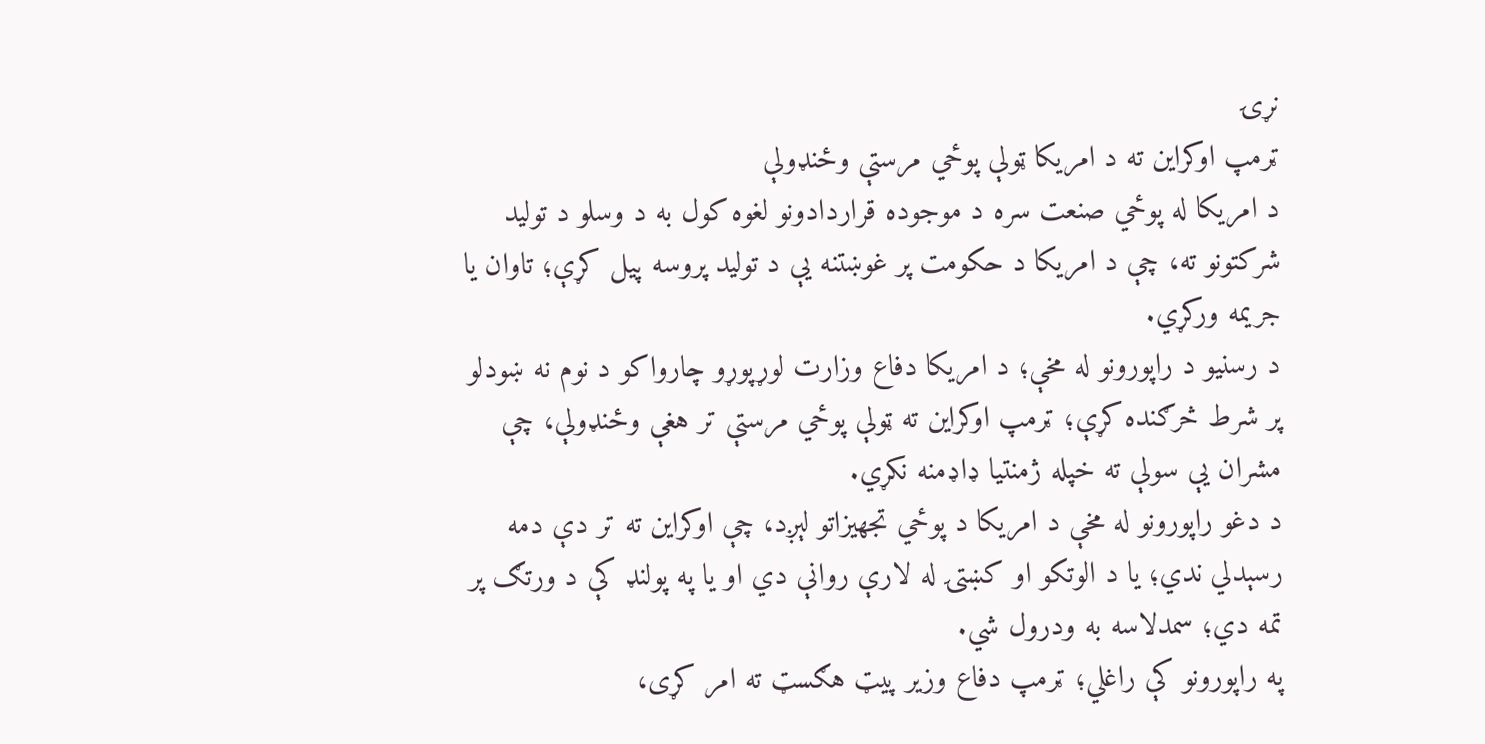نړۍ
ټرمپ اوکراین ته د امریکا ټولې پوځي مرستې وځنډولې
د امریکا له پوځي صنعت سره د موجوده قراردادونو لغوه کول به د وسلو د تولید شرکتونو ته، چې د امریکا د حکومت پر غوښتنه یې د تولید پروسه پیل کړې؛ تاوان یا جریمه ورکړي.
د رسنیو د راپورونو له مخې؛ د امریکا دفاع وزارت لوړپوړو چارواکو د نوم نه ښودلو پر شرط څرګنده کړې؛ ټرمپ اوکراین ته ټولې پوځي مرستې تر هغې وځنډولې، چې مشران یې سولې ته خپله ژمنتیا ډاډمنه نکړي.
د دغو راپورونو له مخې د امریکا د پوځي تجهیزاتو لېږد، چې اوکراین ته تر دې دمه رسېدلي ندي؛ یا د الوتکو او کښتۍ له لارې روانې دي او یا په پولنډ کې د ورتګ پر تمه دي؛ سمدلاسه به ودرول شي.
په راپورونو کې راغلي؛ ټرمپ دفاع وزیر پیټ هګسټ ته امر کړی،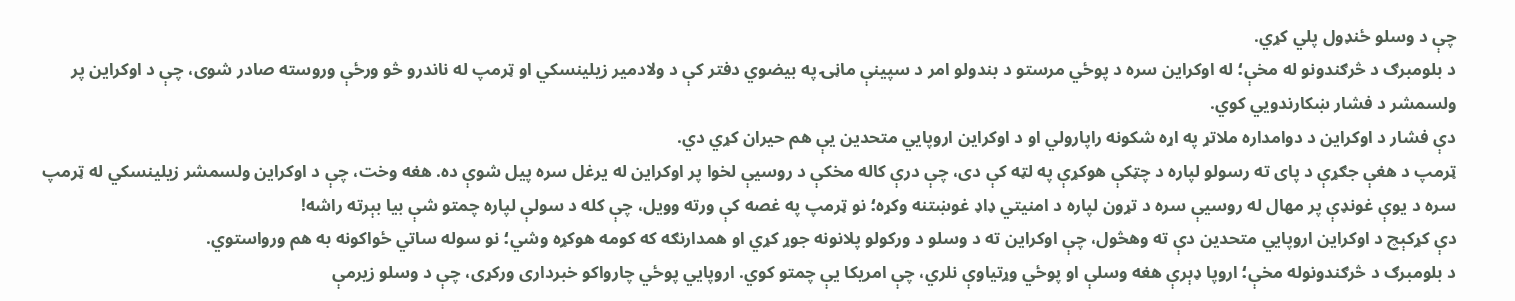چې د وسلو ځنډول پلي کړي.
د بلومبرګ د څرګندونو له مخې؛ له اوکراین سره د پوځي مرستو د بندولو امر د سپینې ماڼۍ په بیضوي دفتر کې د ولادمیر زیلینسکي او ټرمپ له ناندرو څو ورځې وروسته صادر شوی، چې د اوکراین پر ولسمشر د فشار ښکارندویي کوي.
دې فشار د اوکراین د دوامداره ملاتړ په اړه شکونه راپارولي او د اوکراین اروپایي متحدین یې هم حیران کړي دي.
ټرمپ د هغې جګړې د پای ته رسولو لپاره د چټکې هوکړې په لټه کې دی، چې درې کاله مخکې د روسیې لخوا پر اوکراین له یرغل سره پیل شوې ده. هغه وخت، چې د اوکراین ولسمشر زیلینسکي له ټرمپ سره د یوې غونډې پر مهال له روسیې سره د تړون لپاره د امنیتي ډاډ غوښتنه وکړه؛ نو ټرمپ په غصه کې ورته وویل، چې کله د سولې لپاره چمتو شې بیا بېرته راشه!
دې کړکېچ د اوکراین اروپايي متحدین دې ته وهڅول، چې اوکراین ته د وسلو د ورکولو پلانونه جوړ کړي او همدارنګه که کومه هوکړه وشي؛ نو سوله ساتي ځواکونه به هم ورواستوي.
د بلومبرګ د څرګندونوله مخې؛ اروپا ډېرې هغه وسلې او پوځي وړتیاوې نلري، چې امریکا یې چمتو کوي. اروپايي پوځي چارواکو خبرداری ورکړی، چې د وسلو زیرمې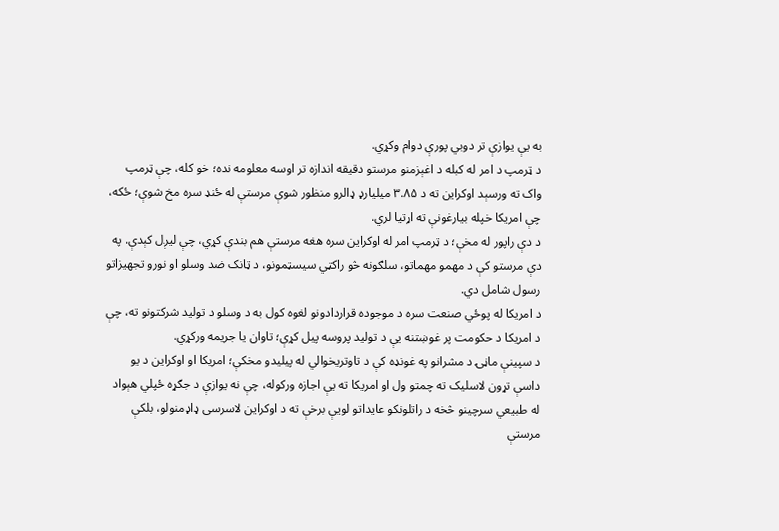به یې یوازې تر دوبي پورې دوام وکړي.
د ټرمپ د امر له کبله د اغېزمنو مرستو دقیقه اندازه تر اوسه معلومه نده؛ خو کله، چې ټرمپ واک ته ورسېد اوکراین ته د ۳.۸۵ میلیارډ ډالرو منظور شوې مرستې له ځنډ سره مخ شوې؛ ځکه، چې امریکا خپله بیارغونې ته اړتیا لري.
د دې راپور له مخې؛ د ټرمپ امر له اوکراین سره هغه مرستې هم بندې کړي، چې لیږل کېدې. په دې مرستو کې د مهمو مهماتو، سلګونه څو راکټي سیسټمونو، د ټانک ضد وسلو او نورو تجهیزاتو رسول شامل دي.
د امریکا له پوځي صنعت سره د موجوده قراردادونو لغوه کول به د وسلو د تولید شرکتونو ته، چې د امریکا د حکومت پر غوښتنه یې د تولید پروسه پیل کړې؛ تاوان یا جریمه ورکړي.
د سپینې ماڼۍ د مشرانو په غونډه کې د تاوتریخوالي له پیلیدو مخکې؛ امریکا او اوکراین د یو داسې تړون لاسلیک ته چمتو ول او امریکا ته یې اجازه ورکوله، چې نه یوازې د جګړه ځپلي هېواد له طبیعي سرچینو څخه د راتلونکو عایداتو لویې برخې ته د اوکراین لاسرسی ډاډمنولو، بلکې مرستې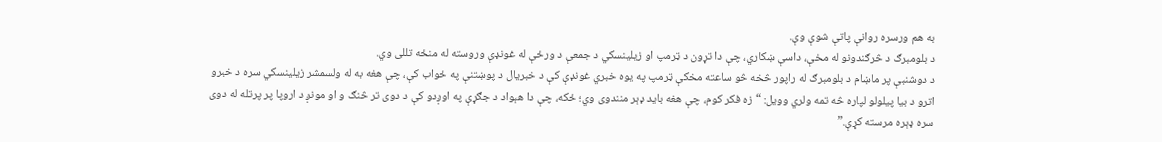به هم ورسره روانې پاتې شوې وې.
د بلومبرګ د څرګندونو له مخې، داسې ښکاري، چې دا تړون د ټرمپ او زیلینسکي د جمعې د ورځې له غونډې وروسته له منځه تللی وي.
د دوشنبې پر ماښام د بلومبرګ له راپور څخه څو ساعته مخکې ټرمپ په یوه خبري غونډې کې د خبریال د پوښتنې په ځواب کې، چې هغه به له ولسمشر زیلینسکي سره د خبرو اترو د بیا پیلولو لپاره څه تمه ولري وویل: “زه فکر کوم، چې هغه باید ډېر منندوی وي؛ ځکه، چې دا هېواد د جګړې په اوږدو کې د دوی تر څنګ و او مونږ د اروپا پر پرتله له دوی سره ډېره مرسته کړې.”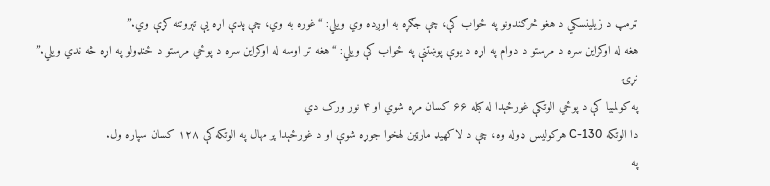ټرمپ د زیلینسکي د هغو څرګندونو په ځواب کې، چې جګړه به اوږده وي ویلي: “غوره به وي، چې پدې اړه یې تېروتنه کړې وي.”
هغه له اوکراین سره د مرستو د دوام په اړه د یوې پوښتنې په ځواب کې ویلي: “هغه تر اوسه له اوکراین سره د پوځي مرستو د ځنډولو په اړه څه ندي ویلي.”
نړۍ
په کولمبیا کې د پوځي الوتکې غورځېدا له کبله ۶۶ کسان مړه شوي او ۴ نور ورک دي
دا الوتکه C-130 هرکولیس ډوله وه، چې د لاکهیډ مارټین لهخوا جوړه شوې او د غورځېدا پر مهال په الوتکه کې ۱۲۸ کسان سپاره ول.
په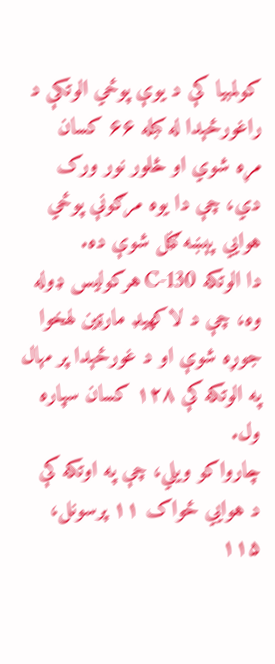کولمبیا کې د یوې پوځي الوتکې د راغورځېدا له کبله ۶۶ کسان مړه شوي او څلور نور ورک دي، چې دا یوه مرګونې پوځي هوایي پېښه ګڼل شوې ده.
دا الوتکه C-130 هرکولیس ډوله وه، چې د لاکهیډ مارټین لهخوا جوړه شوې او د غورځېدا پر مهال په الوتکه کې ۱۲۸ کسان سپاره ول.
چارواکو ویلي، چې په اوتکه کې د هوايي ځواک ۱۱ پرسونل، ۱۱۵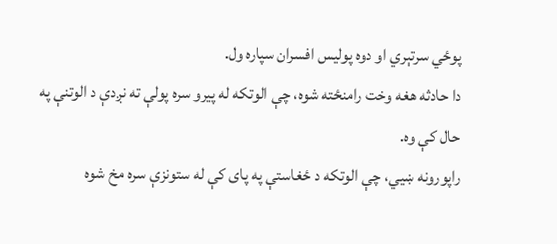پوځي سرتېري او دوه پولیس افسران سپاره ول.
دا حادثه هغه وخت رامنځته شوه، چې الوتکه له پیرو سره پولې ته نږدې د الوتنې په حال کې وه.
راپورونه ښیي، چې الوتکه د ځغاستې په پای کې له ستونزې سره مخ شوه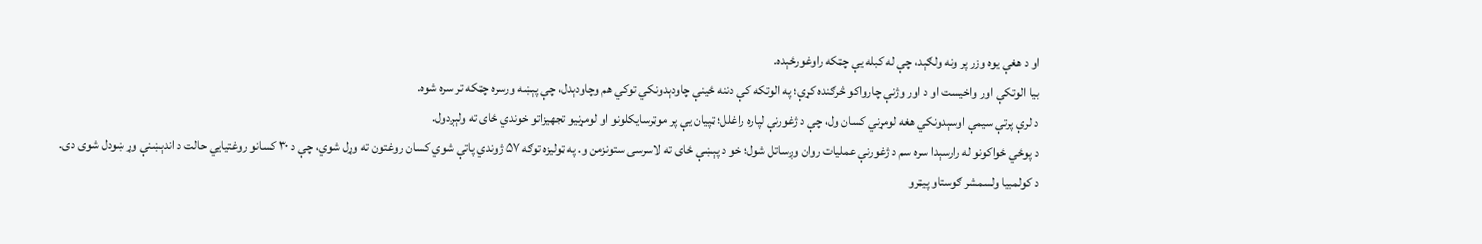او د هغې یوه وزر پر ونه ولګېد، چې له کبله یې چټکه راوغورځېده.
بیا الوتکې اور واخیست او د اور وژنې چارواکو څرګنده کړې؛ په الوتکه کې دننه ځینې چاودېدونکي توکي هم وچاودېدل، چې پېښه ورسره چټکه تر سره شوه.
د لرې پرتې سیمې اوسېدونکي هغه لومړني کسان ول، چې د ژغورنې لپاره راغلل؛ ټپیان یې پر موټرسایکلونو او لومړنیو تجهیزاتو خوندي ځای ته ولېږدول.
د پوځي ځواکونو له رارسېدا سره سم د ژغورنې عملیات روان وږساتل شول؛ خو د پېښې ځای ته لاسرسی ستونزمن و. په ټولیزه توګه ۵۷ ژوندي پاتې شوي کسان روغتون ته وړل شوي، چې د ۳۰ کسانو روغتیایي حالت د اندېښنې وړ ښودل شوی دی.
د کولمبیا ولسمشر ګوستاو پیټرو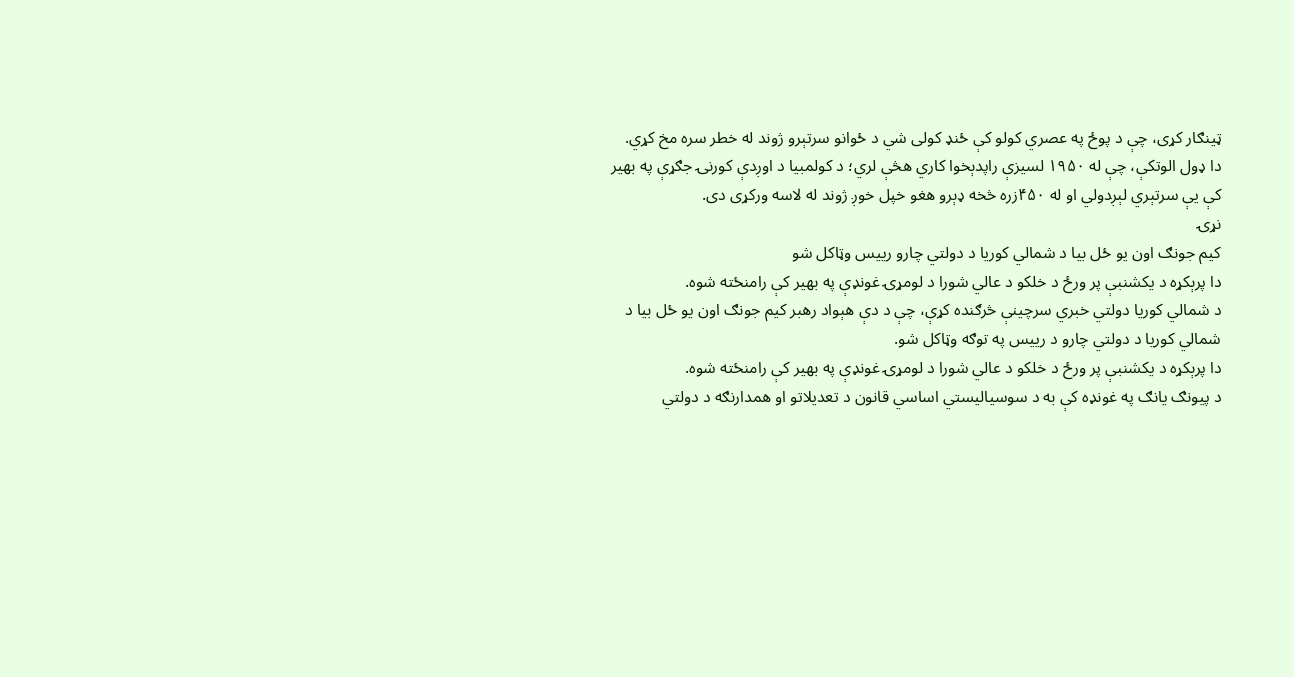ټینګار کړی، چې د پوځ په عصري کولو کې ځنډ کولی شي د ځوانو سرتېرو ژوند له خطر سره مخ کړي.
دا ډول الوتکې، چې له ۱۹۵۰ لسیزې راپدېخوا کاري هڅې لري؛ د کولمبیا د اوږدې کورنۍ جګړې په بهیر کې یې سرتېري لېږدولي او له ۴۵۰زره څخه ډېرو هغو خپل خوږ ژوند له لاسه ورکړی دی.
نړۍ
کیم جونګ اون یو ځل بیا د شمالي کوریا د دولتي چارو رییس وټاکل شو
دا پرېکړه د یکشنبې پر ورځ د خلکو د عالي شورا د لومړۍ غونډې په بهیر کې رامنځته شوه.
د شمالي کوریا دولتي خبري سرچینې څرګنده کړې، چې د دې هېواد رهبر کیم جونګ اون یو ځل بیا د شمالي کوریا د دولتي چارو د رییس په توګه وټاکل شو.
دا پرېکړه د یکشنبې پر ورځ د خلکو د عالي شورا د لومړۍ غونډې په بهیر کې رامنځته شوه.
د پیونګ یانګ په غونډه کې به د سوسیالیستي اساسي قانون د تعدیلاتو او همدارنګه د دولتي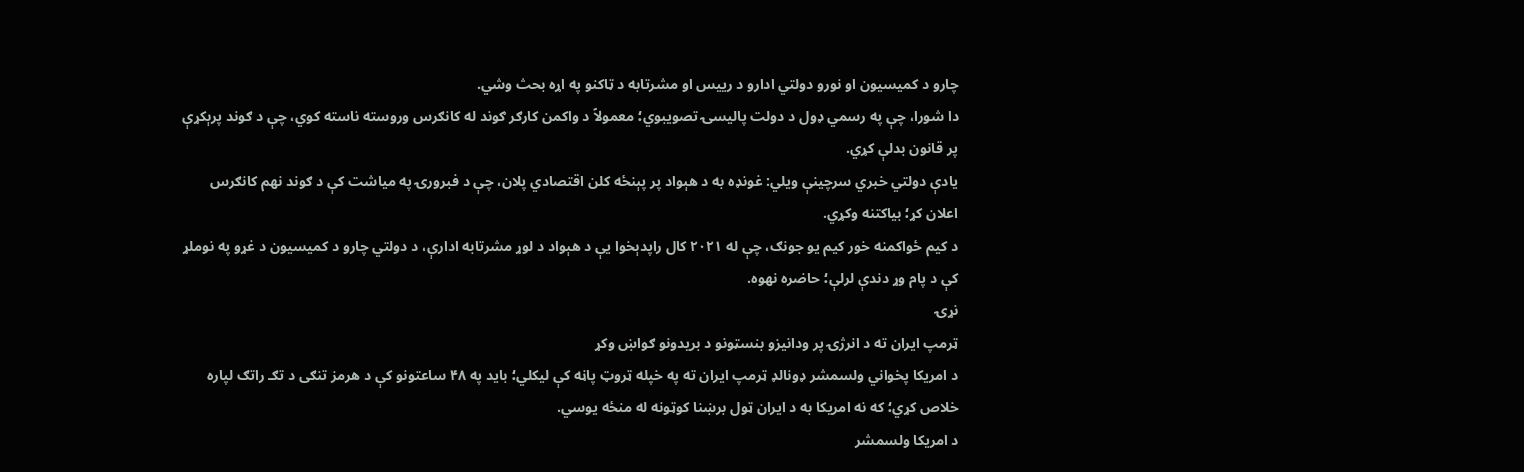چارو د کمیسیون او نورو دولتي ادارو د رییس او مشرتابه د ټاکنو په اړه بحث وشي.
دا شورا، چې په رسمي ډول د دولت پالیسۍ تصویبوي؛ معمولاً د واکمن کارګر ګوند له کانګرس وروسته ناسته کوي، چې د ګوند پرېکړې پر قانون بدلې کړي.
یادې دولتي خبري سرچینې ویلي: غونډه به د هېواد پر پېنځه کلن اقتصادي پلان، چې د فبرورۍ په میاشت کې د ګوند نهم کانګرس اعلان کړ؛ بیاکتنه وکړي.
د کیم ځواکمنه خور کیم یو جونګ، چې له ۲۰۲۱ کال راپدېخوا یې د هېواد د لوړ مشرتابه ادارې، د دولتي چارو د کمیسیون د غړو په نوملړ کې د پام وړ دندې لرلې؛ حاضره نهوه.
نړۍ
ټرمپ ایران ته د انرژۍ پر ودانیزو بنسټونو د بریدونو ګواښ وکړ
د امریکا پخواني ولسمشر ډونالډ ټرمپ ایران ته په خپله ټروټ پاڼه کې لیکلي؛ باید په ۴۸ ساعتونو کې د هرمز تنګی د تګـ راتګ لپاره خلاص کړي؛ که نه امریکا به د ایران ټول برښنا کوټونه له منځه یوسي.
د امریکا ولسمشر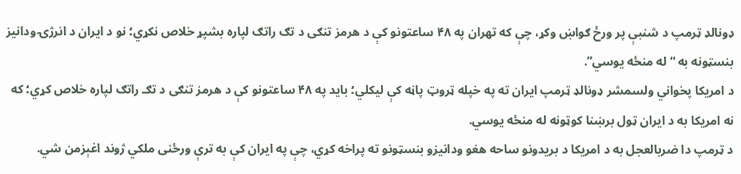ډونالډ ټرمپ د شنبې پر ورځ ګواښ وکړ، چې که تهران په ۴۸ ساعتونو کې د هرمز تنګی د تګ راتګ لپاره بشپړ خلاص نکړي؛ نو د ایران د انرژۍ ودانیز بنسټونه به “له منځه یوسي”.
د امریکا پخواني ولسمشر ډونالډ ټرمپ ایران ته په خپله ټروټ پاڼه کې لیکلي؛ باید په ۴۸ ساعتونو کې د هرمز تنګی د تګـ راتګ لپاره خلاص کړي؛ که نه امریکا به د ایران ټول برښنا کوټونه له منځه یوسي.
د ټرمپ دا ضربالعجل به د امریکا د بریدونو ساحه هغو ودانیزو بنسټونو ته پراخه کړي، چې په ایران کې به ترې ورځنی ملکي ژوند اغېزمن شي.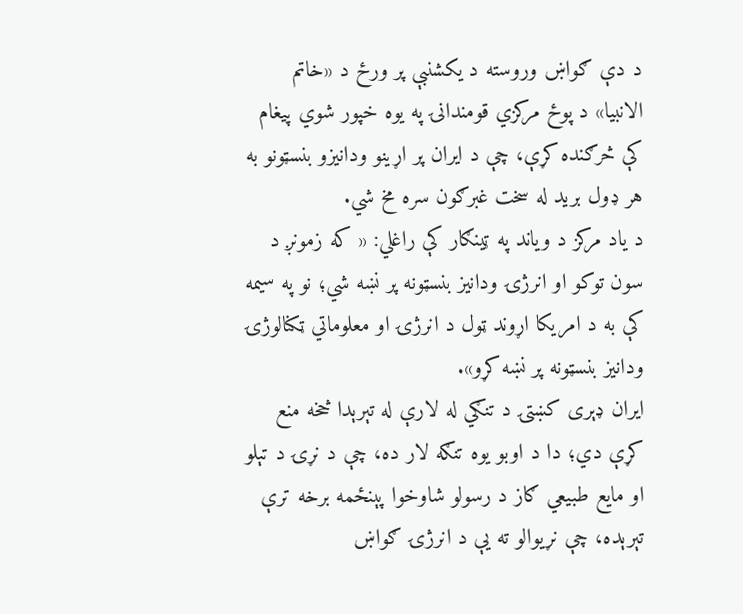د دې ګواښ وروسته د یکشنبې پر ورځ د «خاتم الانبیا» د پوځ مرکزي قومندانۍ په یوه خپور شوي پیغام کې څرګنده کړې، چې د ایران پر اړینو ودانیزو بنسټونو به هر ډول برید له سخت غبرګون سره مخ شي.
د یاد مرکز د ویاند په ټینګار کې راغلي: « که زمونږ د سون توکو او انرژۍ ودانیز بنسټونه پر نښه شي؛ نو په سیمه کې به د امریکا اړوند ټول د انرژۍ او معلوماتي ټکنالوژۍ ودانیز بنسټونه پر نښه کړو».
ایران ډېری کښتۍ د تنګي له لارې له تېرېدا څخه منع کړې دي؛ دا د اوبو یوه تنګه لار ده، چې د نړۍ د تېلو او مایع طبیعي ګاز د رسولو شاوخوا پېنځمه برخه ترې تېرېده، چې نړیوالو ته یې د انرژۍ ګواښ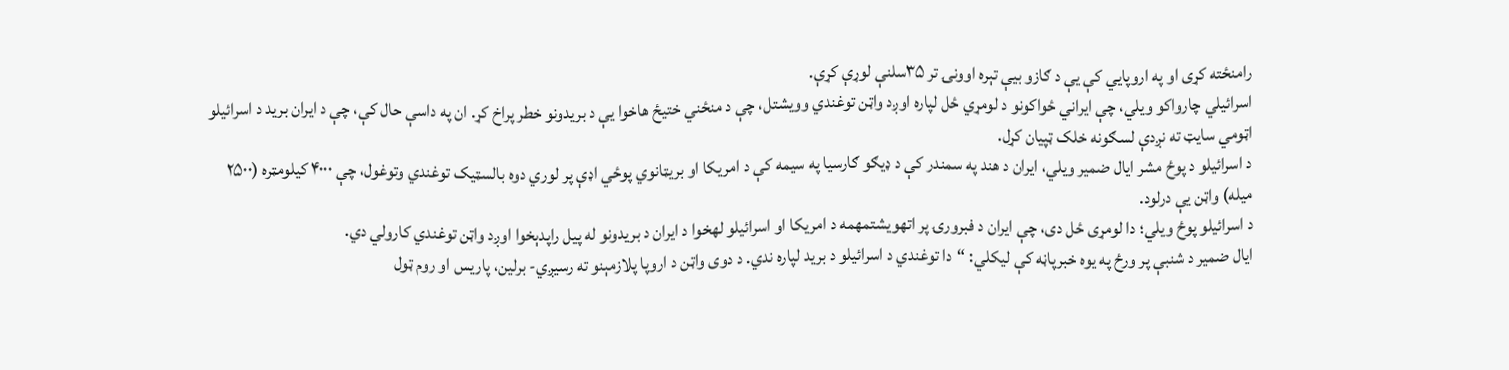رامنځته کړی او په اروپايي کې یې د ګازو بیې تېره اوونۍ تر ۳۵سلنې لوړې کړې.
اسرائیلي چارواکو ویلي، چې ایراني ځواکونو د لومړي ځل لپاره اوږد واټن توغندي وویشتل، چې د منځني ختیځ هاخوا یې د بریدونو خطر پراخ کړ. ان په داسې حال کې، چې د ایران برید د اسرائیلو اټومي سایټ ته نږدې لسګونه خلک ټپیان کړل.
د اسرائیلو د پوځ مشر ایال ضمیر ویلي، ایران د هند په سمندر کې د ډیګو ګارسیا په سیمه کې د امریکا او بریټانوي پوځي اډې پر لوري دوه بالسټیک توغندي وتوغول، چې ۴۰۰۰ کیلومټره (۲۵۰۰ میله) واټن یې درلود.
د اسرائیلو پوځ ویلي؛ دا لومړی ځل دی، چې ایران د فبرورۍ پر اتهویشتمهمه د امریکا او اسرائیلو لهخوا د ایران د بریدونو له پیل راپدېخوا اوږد واټن توغندي کارولي دي.
ایال ضمیر د شنبې پر ورځ په یوه خبرپاڼه کې لیکلي: “دا توغندي د اسرائیلو د برید لپاره ندي. د دوی واټن د اروپا پلازمېنو ته رسیږي- برلین، پاریس او روم ټول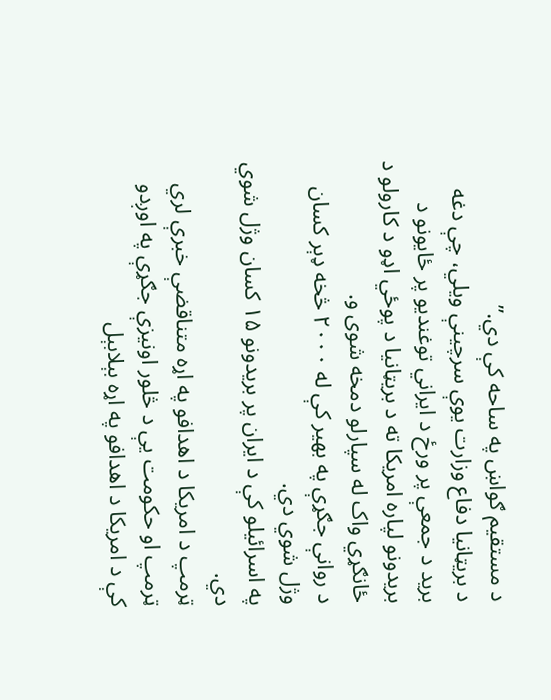د مستقیم ګواښ په ساحه کې دي.”
د بریټانیا دفاع وزارت یوې سرچینې ویلي، چې دغه برید د جمعې پر ورځ د ایراني توغندیو پر ځایونو د بریدونو لپاره امریکا ته د بریټانيا د پوځي اډو د کارولو د ځانګړي واک له سپارلو دمخه شوی و.
د روانې جګړې په بهیر کې له ۲۰۰۰ څخه ډېر کسان وژل شوي دي.
په اسرائیلو کې د ایران پر بریدونو ۱۵ کسان وژل شوي دي.
ټرمپ د امریکا د اهدافو په اړه متناقضې خبرې لري
ټرمپ او حکومت یې د څلور اونیزې جګړې په اوږدو کې د امریکا د اهدافو په اړه بېلابېل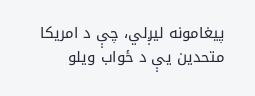پیغامونه لیږلي، چې د امریکا متحدین یې د ځواب ویلو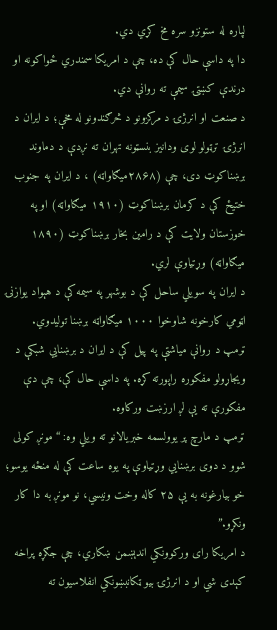لپاره له ستونزو سره مخ کړي دي.
دا په داسې حال کې ده، چې د امریکا سمندري ځواکونه او درندې کښتۍ سیمې ته روانې دي.
د صنعت او انرژۍ د مرکزونو د څرګندونو له مخې؛ د ایران د انرژۍ ترټولو لوی ودانیز بنسټونه تهران ته نږدې د دماوند برښناکوټ دی، چې (۲۸۶۸میګاواټه) ، د ایران په جنوب ختیځ کې د کرمان برښناکوټ (۱۹۱۰ میګاواټه) او په خوزستان ولایت کې د رامین بخار برښناکوټ (۱۸۹۰ میګاواټه) وړتیاوې لري.
د ایران په سویلي ساحل کې د بوشهر په سیمه کې د هېواد یوازنۍ اټومي کارخونه شاوخوا ۱۰۰۰ میګاواټه برښنا تولیدوي.
ټرمپ د روانې میاشتې په پیل کې د ایران د برښنایي شبکې د ویجاړولو مفکوره راپورته کړه. په داسې حال کې، چې دې مفکورې ته یې لږ ارزښت ورکاوه.
ټرمپ د مارچ پر یوولسمه خبریالانو ته ویلي وه: “مونږ کولی شوو د دوی برښنایي وړتیاوې په یوه ساعت کې له منځه یوسو؛ خو بیارغونه به یې ۲۵ کاله وخت ونیسي، نو مونږ به دا کار ونکړو.”
د امریکا رای ورکوونکي اندېښمن ښکاري، چې جګړه پراخه کېدی شي او د انرژۍ بیو ټکانبښونکي انفلاسیون ته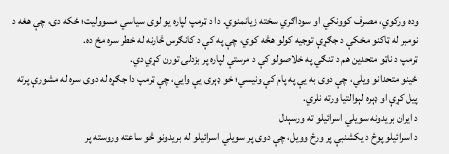وده ورکوي، مصرف کوونکي او سوداګري سخته زیانمنوي. دا د ټرمپ لپاره یو لوی سیاسي مسوولیت؛ ځکه دی، چې هغه د نومبر له ټاکنو مخکې د جګړې توجیه کولو هڅه کوي، چې په کې د کانګرس څارنه له خطر سره مخ ده.
ټرمپ د ناټو متحدین هم د تنګي په خلاصولو کې د مرستې لپاره پر بزدلۍ تورن کړي دي.
ځینو متحدانو ویلي، چې دوی به یې په پام کې ونیسي؛ خو ډېری یې وايي، چې ټرمپ دا جګړه له دوی سره له مشورې پرته پیل کړې او ډېره لېوالتیا ورته نلري.
د ایران بریدونه سویلي اسرائیلو ته ورسېدل
د اسرائیلو پوځ د یکشنبې پر ورځ وویل، چې دوی پر سویلي اسرائیلو له بریدونو څو ساعته وروسته پر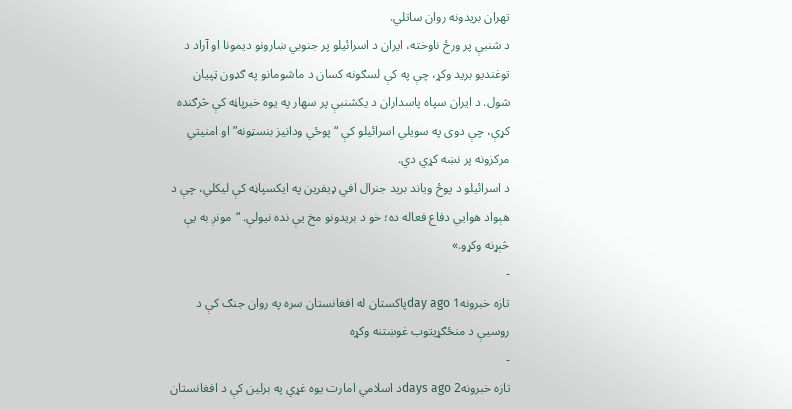تهران بریدونه روان ساتلي.
د شنبې پر ورځ ناوخته، ایران د اسرائیلو پر جنوبي ښارونو دیمونا او آراد د توغندیو برید وکړ، چې په کې لسګونه کسان د ماشومانو په ګډون ټپیان شول. د ایران سپاه پاسداران د یکشنبې پر سهار په یوه خبرپاڼه کې څرګنده کړې، چې دوی په سویلي اسرائیلو کې “پوځي ودانیز بنسټونه” او امنیتي مرکزونه پر نښه کړي دي.
د اسرائیلو د پوځ ویاند برید جنرال افي ډیفرین په ایکسپاڼه کې لیکلي، چې د هېواد هوایي دفاع فعاله ده؛ خو د بریدونو مخ یې نده نیولې. “مونږ به یې څېړنه وکړو.»
-
تازه خبرونه1 day agoپاکستان له افغانستان سره په روان جنګ کې د روسیې د منځګړیتوب غوښتنه وکړه
-
تازه خبرونه2 days agoد اسلامي امارت یوه غړي په برلین کې د افغانستان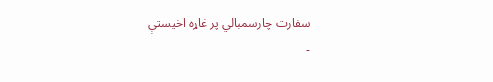سفارت چارسمبالي پر غاړه اخیستې
-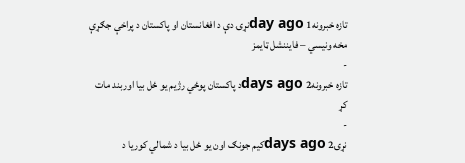تازه خبرونه1 day agoنړۍ دې د افغانستان او پاکستان د پراخې جګړې مخه ونیسي – فایننشل ټایمز
-
تازه خبرونه2 days agoد پاکستان پوځي رژیم یو ځل بیا اوربند مات کړ
-
نړۍ2 days agoکیم جونګ اون یو ځل بیا د شمالي کوریا د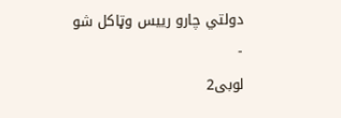دولتي چارو رییس وټاکل شو
-
لوبی2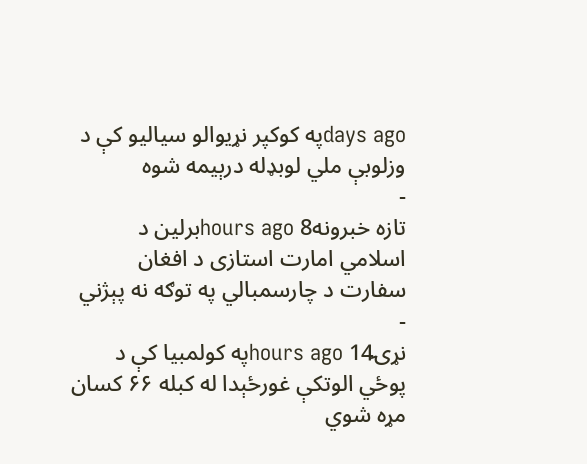days agoپه کوکپر نړیوالو سیالیو کې د وزلوبې ملي لوبډله درېیمه شوه
-
تازه خبرونه8 hours agoبرلین د اسلامي امارت استازی د افغان سفارت د چارسمبالي په توګه نه پېژني
-
نړۍ14 hours agoپه کولمبیا کې د پوځي الوتکې غورځېدا له کبله ۶۶ کسان مړه شوي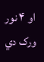او ۴ نور ورک دي